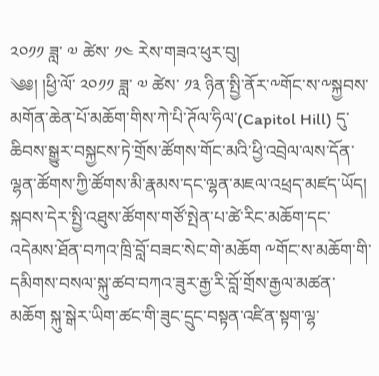༢༠༡༡ ཟླ་ ༧ ཚེས་ ༡༤ རེས་གཟའ་ཕུར་བུ།
༄༅། །ཕྱི་ལོ་ ༢༠༡༡ ཟླ་ ༧ ཚེས་ ༡༣ ཉིན་སྤྱི་ནོར་༸གོང་ས་༸སྐྱབས་མགོན་ཆེན་པོ་མཆོག་གིས་ཀེ་པི་ཊོལ་ཧིལ་(Capitol Hill) དུ་ཆིབས་སྒྱུར་བསྐྱངས་ཏེ་གྲོས་ཚོགས་གོང་མའི་ཕྱི་འབྲེལ་ལས་དོན་ལྷན་ཚོགས་ཀྱི་ཚོགས་མི་རྣམས་དང་ལྷན་མཇལ་འཕྲད་མཛད་ཡོད། སྐབས་དེར་སྤྱི་འཐུས་ཚོགས་གཙོ་སྤེན་པ་ཚེ་རིང་མཆོག་དང་འདེམས་ཐོན་བཀའ་ཁྲི་བློ་བཟང་སེང་གེ་མཆོག ༸གོང་ས་མཆོག་གི་དམིགས་བསལ་སྐུ་ཚབ་བཀའ་ཟུར་རྒྱ་རི་བློ་གྲོས་རྒྱལ་མཚན་མཆོག སྐུ་སྒེར་ཡིག་ཚང་གི་ཟུང་དྲུང་བསྟན་འཛིན་སྟག་ལྷ་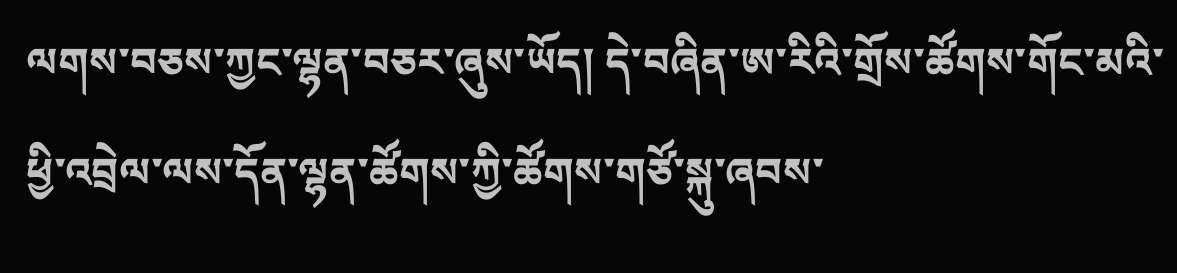ལགས་བཅས་ཀྱང་ལྷན་བཅར་ཞུས་ཡོད། དེ་བཞིན་ཨ་རིའི་གྲོས་ཚོགས་གོང་མའི་ཕྱི་འབྲེལ་ལས་དོན་ལྷན་ཚོགས་ཀྱི་ཚོགས་གཙོ་སྐུ་ཞབས་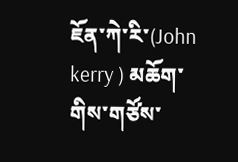ཇོན་ཀེ་རི་(John kerry ) མཆོག་གིས་གཙོས་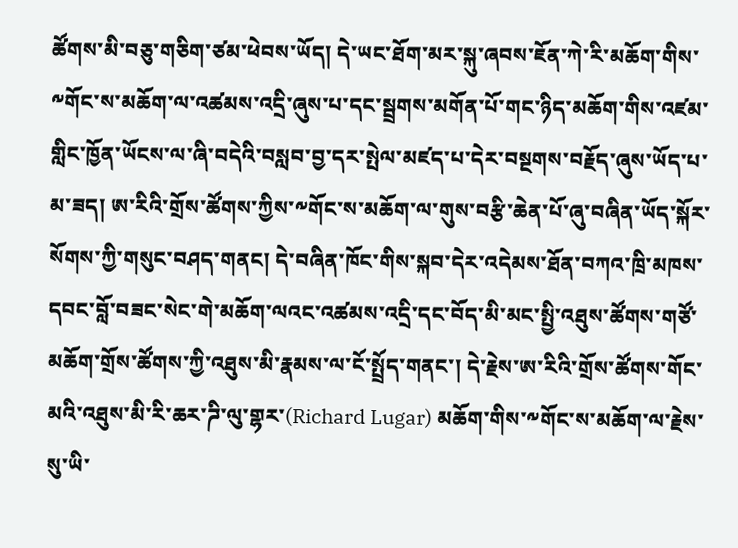ཚོགས་མི་བཅུ་གཅིག་ཙམ་ཕེབས་ཡོད། དེ་ཡང་ཐོག་མར་སྐུ་ཞབས་ཇོན་ཀེ་རི་མཆོག་གིས་༸གོང་ས་མཆོག་ལ་འཚམས་འདྲི་ཞུས་པ་དང་སྦྲགས་མགོན་པོ་གང་ཉིད་མཆོག་གིས་འཛམ་གླིང་ཁྱོན་ཡོངས་ལ་ཞི་བདེའི་བསླབ་བྱ་དར་སྤེལ་མཛད་པ་དེར་བསྔགས་བརྗོད་ཞུས་ཡོད་པ་མ་ཟད། ཨ་རིའི་གྲོས་ཚོགས་ཀྱིས་༸གོང་ས་མཆོག་ལ་གུས་བརྩི་ཆེན་པོ་ཞུ་བཞིན་ཡོད་སྐོར་སོགས་ཀྱི་གསུང་བཤད་གནང། དེ་བཞིན་ཁོང་གིས་སྐབ་དེར་འདེམས་ཐོན་བཀའ་ཁྲི་མཁས་དབང་བློ་བཟང་སེང་གེ་མཆོག་ལའང་འཚམས་འདྲི་དང་བོད་མི་མང་སྤྱི་འཐུས་ཚོགས་གཙོ་མཆོག་གྲོས་ཚོགས་ཀྱི་འཐུས་མི་རྣམས་ལ་ངོ་སྤྲོད་གནང་། དེ་རྗེས་ཨ་རིའི་གྲོས་ཚོགས་གོང་མའི་འཐུས་མི་རི་ཆར་ཌི་ལུ་གྷར་(Richard Lugar) མཆོག་གིས་༸གོང་ས་མཆོག་ལ་རྗེས་སུ་ཡི་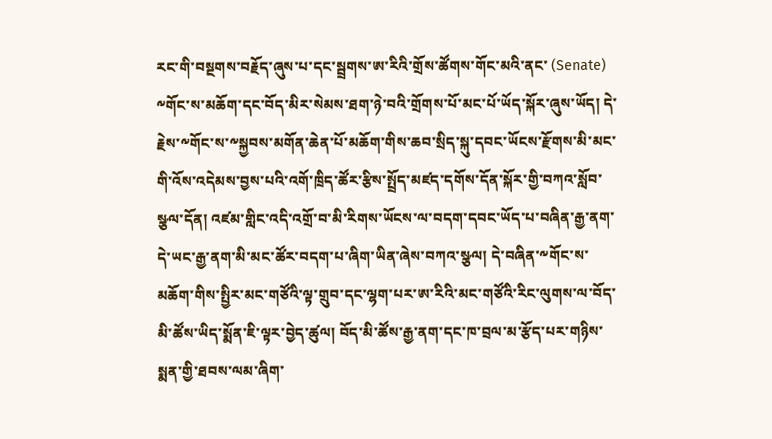རང་གི་བསྔགས་བརྗོད་ཞུས་པ་དང་སྦྲགས་ཨ་རིའི་གྲོས་ཚོགས་གོང་མའི་ནང་ (Senate) ༸གོང་ས་མཆོག་དང་བོད་མིར་སེམས་ཐག་ཉེ་བའི་གྲོགས་པོ་མང་པོ་ཡོད་སྐོར་ཞུས་ཡོད། དེ་རྗེས་༸གོང་ས་༸སྐྱབས་མགོན་ཆེན་པོ་མཆོག་གིས་ཆབ་སྲིད་སྐུ་དབང་ཡོངས་རྫོགས་མི་མང་གི་འོས་འདེམས་བྱས་པའི་འགོ་ཁྲིད་ཚོར་རྩིས་སྤྲོད་མཛད་དགོས་དོན་སྐོར་གྱི་བཀའ་སློབ་སྩལ་དོན། འཛམ་གླིང་འདི་འགྲོ་བ་མི་རིགས་ཡོངས་ལ་བདག་དབང་ཡོད་པ་བཞིན་རྒྱ་ནག་དེ་ཡང་རྒྱ་ནག་མི་མང་ཚོར་བདག་པ་ཞིག་ཡིན་ཞེས་བཀའ་སྩལ། དེ་བཞིན་༸གོང་ས་མཆོག་གིས་སྤྱིར་མང་གཙོའི་ལྟ་གྲུབ་དང་ལྷག་པར་ཨ་རིའི་མང་གཙོའི་རིང་ལུགས་ལ་བོད་མི་ཚོས་ཡིད་སྨོན་ཇི་ལྟར་བྱེད་ཚུལ། བོད་མི་ཚོས་རྒྱ་ནག་དང་ཁ་བྲལ་མ་རྩོད་པར་གཉིས་སྨན་གྱི་ཐབས་ལམ་ཞིག་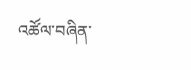འཚོལ་བཞིན་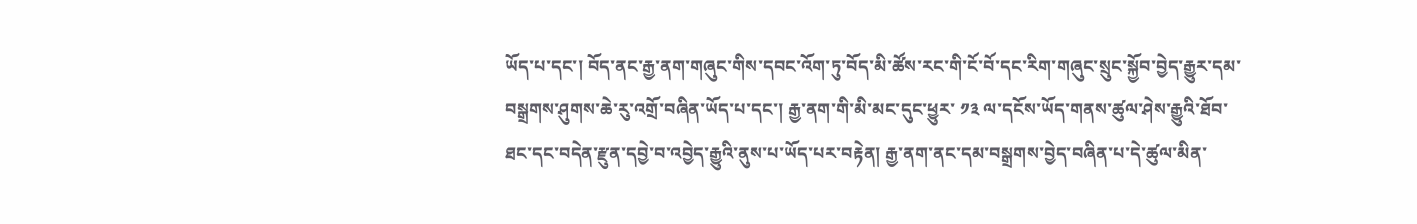ཡོད་པ་དང་། བོད་ནང་རྒྱ་ནག་གཞུང་གིས་དབང་འོག་ཏུ་བོད་མི་ཚོས་རང་གི་ངོ་བོ་དང་རིག་གཞུང་སྲུང་སྐྱོབ་བྱེད་རྒྱུར་དམ་བསྒྲགས་ཤུགས་ཆེ་རུ་འགྲོ་བཞིན་ཡོད་པ་དང་། རྒྱ་ནག་གི་མི་མང་དུང་ཕྱུར་ ༡༣ ལ་དངོས་ཡོད་གནས་ཚུལ་ཤེས་རྒྱུའི་ཐོབ་ཐང་དང་བདེན་རྫུན་དབྱེ་བ་འབྱེད་རྒྱུའི་ནུས་པ་ཡོད་པར་བརྟེན། རྒྱ་ནག་ནང་དམ་བསྒྲགས་བྱེད་བཞིན་པ་དེ་ཚུལ་མིན་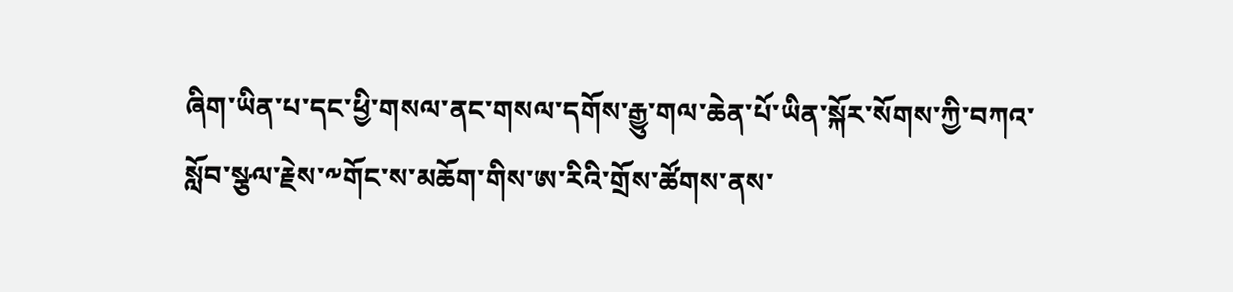ཞིག་ཡིན་པ་དང་ཕྱི་གསལ་ནང་གསལ་དགོས་རྒྱུ་གལ་ཆེན་པོ་ཡིན་སྐོར་སོགས་ཀྱི་བཀའ་སློབ་སྩལ་རྗེས་༸གོང་ས་མཆོག་གིས་ཨ་རིའི་གྲོས་ཚོགས་ནས་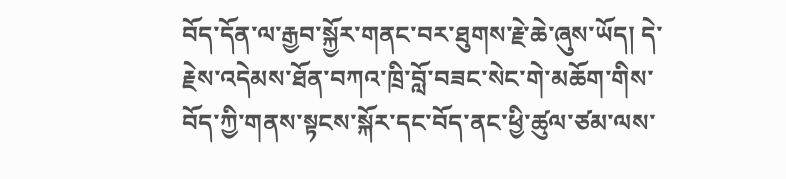བོད་དོན་ལ་རྒྱབ་སྐྱོར་གནང་བར་ཐུགས་རྗེ་ཆེ་ཞུས་ཡོད། དེ་རྗེས་འདེམས་ཐོན་བཀའ་ཁྲི་བློ་བཟང་སེང་གེ་མཆོག་གིས་བོད་ཀྱི་གནས་སྟངས་སྐོར་དང་བོད་ནང་ཕྱི་ཚུལ་ཙམ་ལས་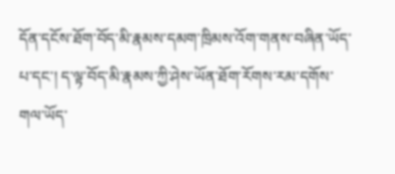དོན་དངོས་ཐོག་བོད་མི་རྣམས་དམག་ཁྲིམས་འོག་གནས་བཞིན་ཡོད་པ་དང་། ད་ལྟ་བོད་མི་རྣམས་ཀྱི་ཤེས་ཡོན་ཐོག་རོགས་རམ་དགོས་གལ་ཡོད་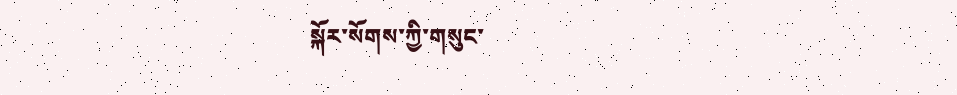སྐོར་སོགས་ཀྱི་གསུང་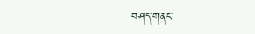བཤད་གནང་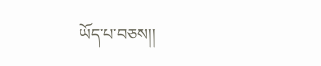ཡོད་པ་བཅས།།